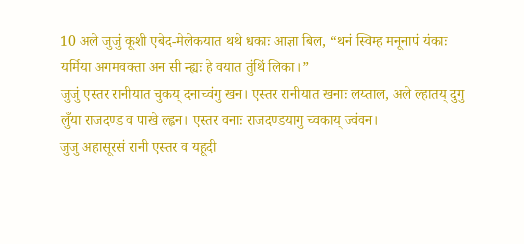10 अले जुजुं कूशी एबेद-मेलेकयात थथे धकाः आज्ञा बिल, “थनं स्विम्ह मनूनापं यंकाः यर्मिया अगमवक्ता अन सी न्ह्यः हे वयात तुंथिं लिका।”
जुजुं एस्तर रानीयात चुकय् दनाच्वंगु खन। एस्तर रानीयात खनाः लय्ताल, अले ल्हातय् दुगु लुँया राजदण्ड व पाखे ल्ह्वन। एस्तर वनाः राजदण्डयागु च्वकाय् ज्वंवन।
जुजु अहासूरसं रानी एस्तर व यहूदी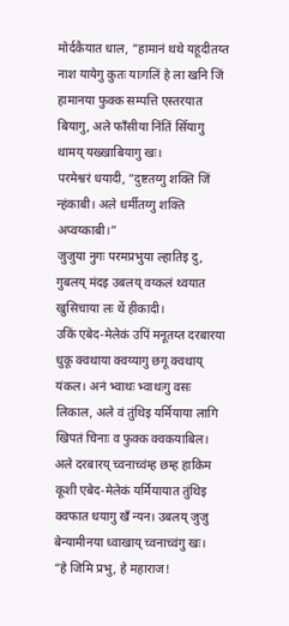मोर्दकैयात धाल, “हामानं थथे यहूदीतय्त नाश यायेगु कुतः याःगलिं हे ला खनि जिं हामानया फुक्क सम्पत्ति एस्तरयात बियागु, अले फाँसीया निंतिं सिँयागु थामय् यख्खाबियागु खः।
परमेश्वरं धयादी, “दुष्टतय्गु शक्ति जिं न्हंकाबी। अले धर्मीतय्गु शक्ति अप्वय्काबी।”
जुजुया नुगः परमप्रभुया ल्हातिइ दु, गुबलय् मंदइ उबलय् वय्कलं थ्वयात खुसिचाया लः थें हीकादी।
उकिं एबेद-मेलेकं उपिं मनूतय्त दरबारया धुकू क्वथाया क्वय्यागु छगू क्वथाय् यंकल। अनं भ्वाथः भ्वाथःगु वसः लिकाल, अले वं तुंथिइ यर्मियाया लागि खिपतं चिनाः व फुक्क क्वकयाबिल।
अले दरबारय् च्वनाच्वंम्ह छम्ह हाकिम कूशी एबेद-मेलेकं यर्मियायात तुंथिइ क्वफात धयागु खँ न्यन। उबलय् जुजु बेन्यामीनया ध्वाखाय् च्वनाच्वंगु खः।
“हे जिमि प्रभु, हे महाराज!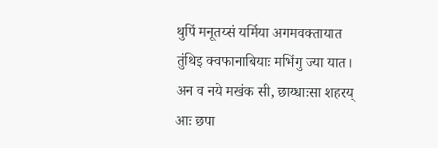थुपिं मनूतय्सं यर्मिया अगमवक्तायात तुंथिइ क्वफानाबियाः मभिंगु ज्या यात। अन व नये मखंक सी, छाय्धाःसा शहरय् आः छपा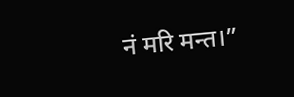नं मरि मन्त।”